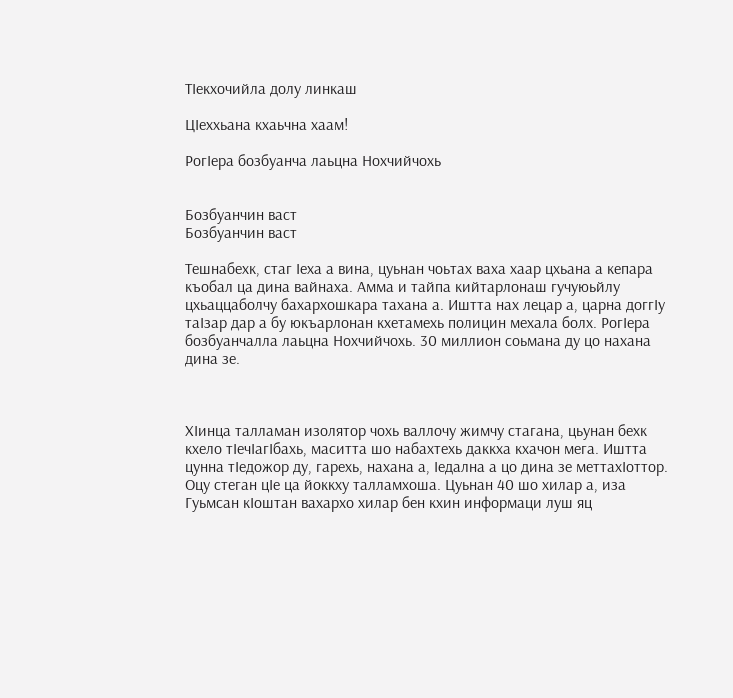ТIекхочийла долу линкаш

ЦIеххьана кхаьчна хаам!

РогIера бозбуанча лаьцна Нохчийчохь


Бозбуанчин васт
Бозбуанчин васт

Тешнабехк, стаг Iеха а вина, цуьнан чоьтах ваха хаар цхьана а кепара къобал ца дина вайнаха. Амма и тайпа кийтарлонаш гучуюьйлу цхьаццаболчу бахархошкара тахана а. Иштта нах лецар а, царна доггIу таIзар дар а бу юкъарлонан кхетамехь полицин мехала болх. РогIера бозбуанчалла лаьцна Нохчийчохь. 30 миллион соьмана ду цо нахана дина зе.



ХIинца талламан изолятор чохь валлочу жимчу стагана, цьунан бехк кхело тIечIагIбахь, маситта шо набахтехь даккха кхачон мега. Иштта цунна тIедожор ду, гарехь, нахана а, Iедална а цо дина зе меттахIоттор. Оцу стеган цIе ца йоккху талламхоша. Цуьнан 40 шо хилар а, иза Гуьмсан кIоштан вахархо хилар бен кхин информаци луш яц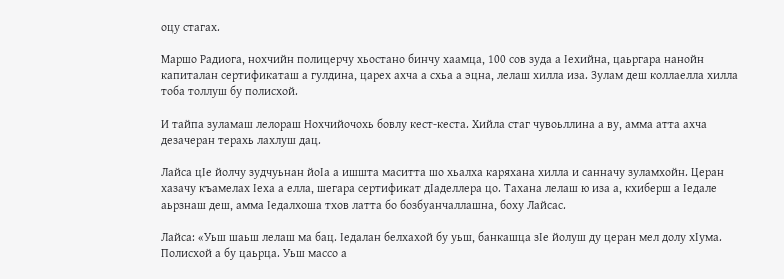оцу стагах.

Маршо Радиога, нохчийн полицерчу хьостано бинчу хаамца, 100 сов зуда а Iехийна, цаьргара нанойн капиталан сертификаташ а гулдина, царех ахча а схьа а эцна, лелаш хилла иза. Зулам деш коллаелла хилла тоба толлуш бу полисхой.

И тайпа зуламаш лелораш Нохчийочохь бовлу кест-кеста. Хийла стаг чувоьллина а ву, амма атта ахча дезачеран терахь лахлуш дац.

Лайса цIе йолчу зудчуьнан йоIа а ишшта маситта шо хьалха каряхана хилла и санначу зуламхойн. Церан хазачу къамелах Iеха а елла, шегара сертификат дIаделлера цо. Тахана лелаш ю иза а, кхиберш а Iедале аьрзнаш деш, амма Iедалхоша тхов латта бо бозбуанчаллашна, боху Лайсас.

Лайса: «Уьш шаьш лелаш ма бац. Iедалан белхахой бу уьш, банкашца зIе йолуш ду церан мел долу хIума. Полисхой а бу цаьрца. Уьш массо а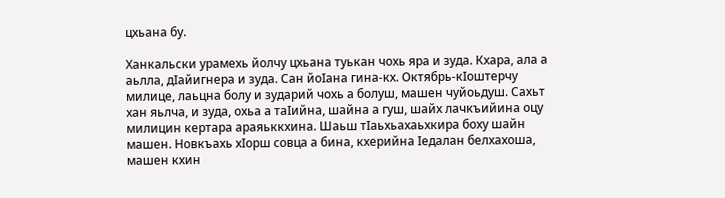цхьана бу.

Ханкальски урамехь йолчу цхьана туькан чохь яра и зуда. Кхара, ала а аьлла, дIайигнера и зуда. Сан йоIана гина-кх. Октябрь-кIоштерчу милице, лаьцна болу и зударий чохь а болуш, машен чуйоьдуш. Сахьт хан яьлча, и зуда, охьа а таIийна, шайна а гуш, шайх лачкъийина оцу милицин кертара араяьккхина. Шаьш тIаьхьахаьхкира боху шайн машен. Новкъахь хIорш совца а бина, кхерийна Iедалан белхахоша, машен кхин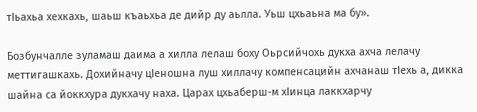тIьахьа хехкахь, шаьш къаьхьа де дийр ду аьлла. Уьш цхьаьна ма бу».

Бозбунчалле зуламаш даима а хилла лелаш боху Оьрсийчохь дукха ахча лелачу меттигашкахь. Дохийначу цIеношна луш хиллачу компенсацийн ахчанаш тIехь а, дикка шайна са йоккхура дукхачу наха. Царах цхьаберш-м хIинца лаккхарчу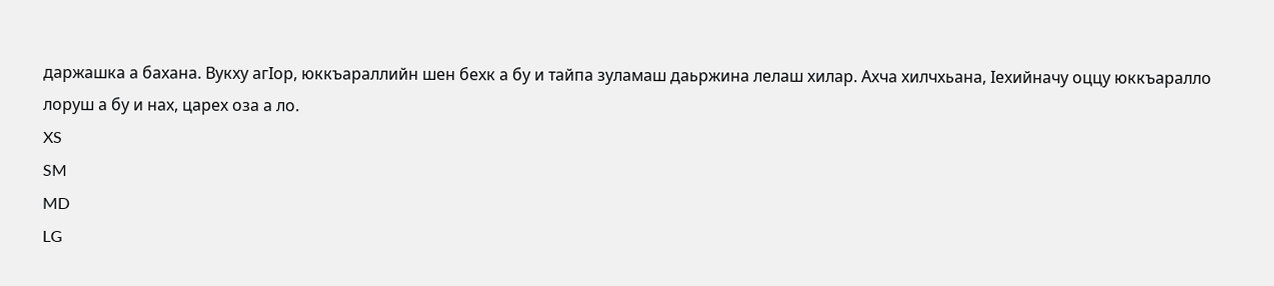даржашка а бахана. Вукху агIор, юккъараллийн шен бехк а бу и тайпа зуламаш даьржина лелаш хилар. Ахча хилчхьана, Iехийначу оццу юккъаралло лоруш а бу и нах, царех оза а ло.
XS
SM
MD
LG